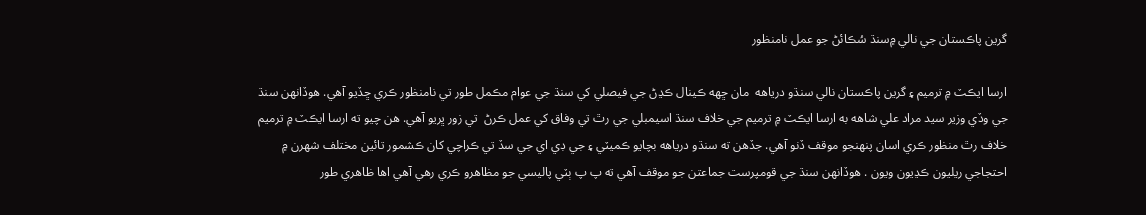گرين پاڪستان جي نالي ۾سنڌ سُڪائڻ جو عمل نامنظور

ارسا ايڪٽ ۾ ترميم ۽ گرين پاڪستان نالي سنڌو درياهه  مان ڇهه ڪينال ڪڍڻ جي فيصلي کي سنڌ جي عوام مڪمل طور تي نامنظور ڪري ڇڏيو آهي. هوڏانهن سنڌ جي وڏي وزير سيد مراد علي شاهه به ارسا ايڪٽ ۾ ترميم جي خلاف سنڌ اسيمبلي جي رٿ تي وفاق کي عمل ڪرڻ  تي زور ڀريو آهي. هن چيو ته ارسا ايڪٽ ۾ ترميم خلاف رٿ منظور ڪري اسان پنهنجو موقف ڏنو آهي. جڏهن ته سنڌو درياهه بچايو ڪميٽي ۽ جي ڊي اي جي سڏ تي ڪراچي کان ڪشمور تائين مختلف شهرن ۾ احتجاجي ريليون ڪڍيون ويون . هوڏانهن سنڌ جي قومپرست جماعتن جو موقف آهي ته پ پ ٻٽي پاليسي جو مظاهرو ڪري رهي آهي اها ظاهري طور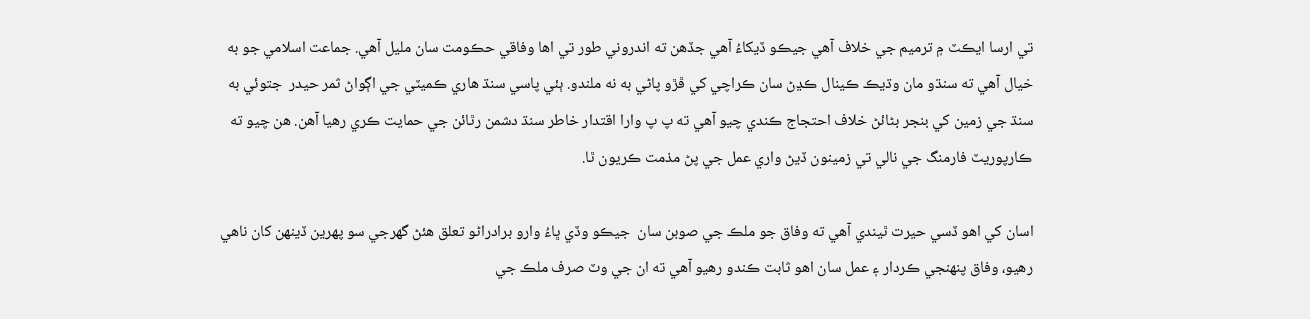تي ارسا ايڪٽ ۾ ترميم جي خلاف آهي جيڪو ڏيکاءُ آهي جڏهن ته اندروني طور تي اها وفاقي حڪومت سان مليل آهي. جماعت اسلامي جو به خيال آهي ته سنڌو مان وڌيڪ ڪينال ڪڍڻ سان ڪراچي کي ڦڙو پاڻي به نه ملندو. ٻئي پاسي سنڌ هاري ڪميٽي جي اڳواڻ ثمر حيدر  جتوئي به سنڌ جي زمين کي بنجر بڻائڻ خلاف احتجاج ڪندي چيو آهي ته پ پ وارا اقتدار خاطر سنڌ دشمن رٿائن جي حمايت ڪري رهيا آهن. هن چيو ته ڪارپوريٽ فارمنگ جي نالي تي زمينون ڏيڻ واري عمل جي پڻ مذمت ڪريون ٿا.

اسان کي اهو ڏسي حيرت ٿيندي آهي ته وفاق جو ملڪ جي صوبن سان  جيڪو وڏي ڀاءُ وارو برادراڻو تعلق هئڻ گهرجي سو پهرين ڏينهن کان ناهي رهيو، وفاق پنهنجي ڪردار ۽ عمل سان اهو ثابت ڪندو رهيو آهي ته ان جي وٽ صرف ملڪ جي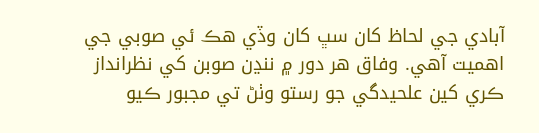آبادي جي لحاظ کان سڀ کان وڏي هڪ ئي صوبي جي اهميت آهي. وفاق هر دور ۾ ننڍن صوبن کي نظرانداز ڪري کين علحيدگي جو رستو وٺڻ تي مجبور ڪيو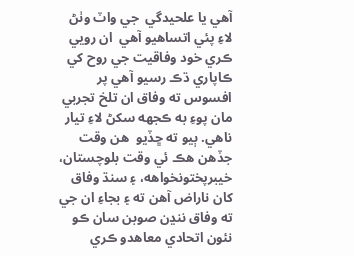آهي يا علحيدگي  جي واٽ وٺڻ لاءِ پئي اتساهيو آهي  ان رويي ڪري خود وفاقيت جي روح کي ڪاپاري ڌڪ رسيو آهي پر افسوس ته وفاق ان تلخ تجربي مان پوءِ به ڪجهه سکڻ لاءِ تيار ناهي. ٻيو ته ڇڏيو  هن وقت جڏهن هڪ ئي وقت بلوچستان، خيبرپختونخواهه، ۽ سنڌ وفاق کان ناراض آهن ته ۽ بجاءِ ان جي ته وفاق ننڍن صوبن سان ڪو نئون اتحادي معاهدو ڪري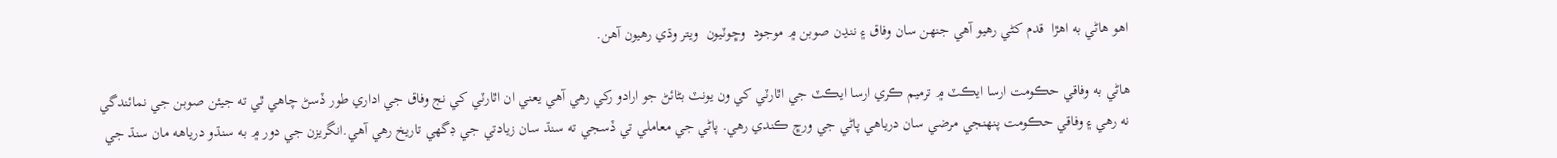اهو هاڻي به اهڙا  قدم کڻي رهيو آهي جنهن سان وفاق ۽ ننڍن صوبن ۾ موجود  وڇوٽيون  ويتر وڌي رهيون آهن.

هاڻي به وفاقي حڪومت ارسا ايڪٽ ۾ ترميم ڪري ارسا ايڪٽ جي اٿارٽي کي ون يونٽ بڻائڻ جو ارادو رکي رهي آهي يعني ان اٿارٽي کي نج وفاق جي اداري طور ڏسڻ چاهي ٿي ته جيئن صوبن جي نمائندگي نه رهي ۽ وفاقي حڪومت پنهنجي مرضي سان درياهي پاڻي جي ورڇ ڪندي رهي. پاڻي جي معاملي تي ڏسجي ته سنڌ سان زيادتي جي ڊگهي تاريخ رهي آهي.انگريزن جي دور ۾ به سنڌو درياهه مان سنڌ جي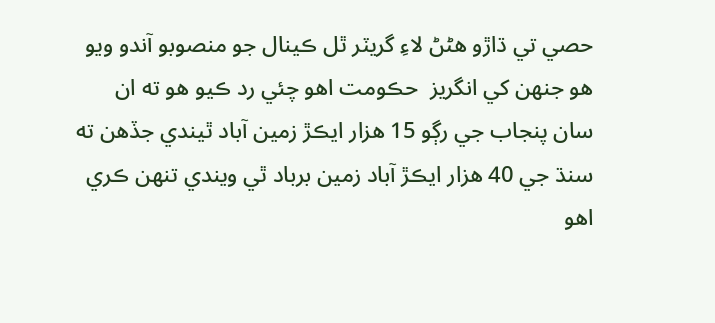حصي تي ڌاڙو هڻڻ لاءِ گريٽر ٿل ڪينال جو منصوبو آندو ويو هو جنهن کي انگريز  حڪومت اهو چئي رد ڪيو هو ته ان سان پنجاب جي رڳو 15 هزار ايڪڙ زمين آباد ٿيندي جڏهن ته سنڌ جي 40 هزار ايڪڙ آباد زمين برباد ٿي ويندي تنهن ڪري اهو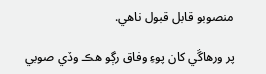منصوبو قابل قبول ناهي.

پر ورهاڱي کان پوءِ وفاق رڳو هڪ وڏي صوبي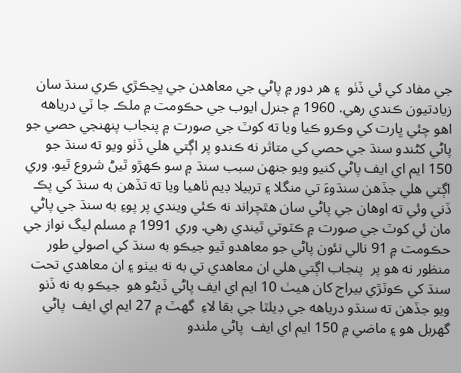جي مفاد کي ئي ڏٺو  ۽ هر دور ۾ پاڻي جي معاهدن جي ڀڃڪڙي ڪري سنڌ سان زيادتيون ڪندي رهي. 1960 ۾ جنرل ايوب جي حڪومت ۾ ملڪ جا ٽي درياهه اهو چئي ڀارت کي وڪرو ڪيا ويا ته کوٽ جي صورت ۾ پنجاب پنهنجي حصي جو پاڻي کڻندو سنڌ جي حصي کي متاثر نه ڪندو پر اڳتي هلي ڏٺو ويو ته سنڌ جو 150 ايم اي ايف پاڻي کنيو ويو جنهن سبب سنڌ ۾ سو ڪهڙو ٿيڻ شروع ٿيو. وري اڳتي هلي جڏهن سنڌوءَ تي منگلا ۽ تربيلا ڊيم ٺاهيا ويا ته تڏهن به سنڌ کي پڪ ڏني وئي ته اوهان جي پاڻي سان هٿچراند نه ڪئي ويندي پر پوءِ به سنڌ جي پاڻي مان ئي کوٽ جي صورت ۾ ڪٽوتي ٿيندي رهي. وري 1991 ۾ مسلم ليگ نواز جي حڪومت ۾ 91 نالي نئون پاڻي جو معاهدو ٿيو جيڪو به سنڌ کي اصولي طور منظور نه هو پر  پنجاب اڳتي هلي ان معاهدي تي به نه بيٺو ۽ ان معاهدي تحت سنڌ کي ڪوٽڙي بيراج کان هيٺ 10 ايم اي ايف پاڻي ڏيڻو هو  جيڪو به نه ڏنو ويو جڏهن ته سنڌو درياهه جي ڊيلٽا جي بقا لاءِ  گهٽ ۾ 27 ايم اي ايف  پاڻي گهربل هو ۽ ماضي ۾ 150 ايم اي ايف  پاڻي ملندو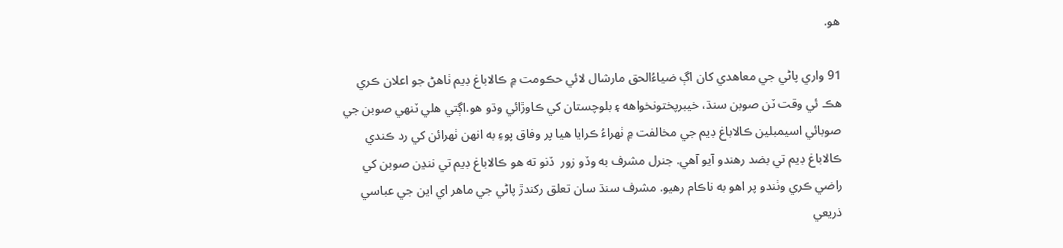هو.

91 واري پاڻي جي معاهدي کان اڳ ضياءُالحق مارشال لائي حڪومت ۾ ڪالاباغ ڊيم ٺاهڻ جو اعلان ڪري هڪ ئي وقت ٽن صوبن سنڌ، خيبرپختونخواهه ۽ بلوچستان کي ڪاوڙائي وڌو هو.اڳتي هلي ٽنهي صوبن جي صوبائي اسيمبلين ڪالاباغ ڊيم جي مخالفت ۾ ٺهراءُ ڪرايا هيا پر وفاق پوءِ به انهن ٺهرائن کي رد ڪندي ڪالاباغ ڊيم تي بضد رهندو آيو آهي. جنرل مشرف به وڏو زور  ڏنو ته هو ڪالاباغ ڊيم تي ننڍن صوبن کي راضي ڪري وٺندو پر اهو به ناڪام رهيو. مشرف سنڌ سان تعلق رکندڙ پاڻي جي ماهر اي اين جي عباسي ذريعي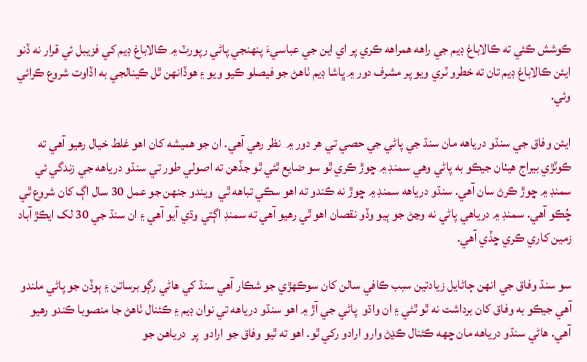ڪوشش ڪئي ته ڪالاباغ ڊيم جي راهه همراهه ڪري پر اي اين جي عباسيءَ پنهنجي پاڻي رپورٽ ۾ ڪالاباغ ڊيم کي فزيبل ئي قرار نه ڏنو ايئن ڪالاباغ ڊيم تان ته خطرو ٽري ويو پر مشرف دور ۾ ڀاشا ڊيم ٺاهڻ جو فيصلو ڪيو ويو ۽ هوڏانهن ٿل ڪينالجي به اڏاوت شروع ڪرائي وئي.

ايئن وفاق جي سنڌو درياهه مان سنڌ جي پاڻي جي حصي تي هر دور ۾  نظر رهي آهي. ان جو هميشه کان اهو غلط خيال رهيو آهي ته ڪوٽڙي بيراج هيٺان جيڪو به پاڻي وهي سمنڊ ۾ ڇوڙ ڪري ٿو سو ضايع ٿئي ٿو جڏهن ته اصولي طور تي سنڌو درياهه جي زندگي ئي سمنڊ ۾ ڇوڙ ڪرڻ سان آهي. سنڌو درياهه سمنڊ ۾ ڇوڙ نه ڪندو ته اهو سڪي تباهه ٿي  ويندو جنهن جو عمل 30 سال اڳ کان شروع ٿي چُڪو آهي. سمنڊ ۾ درياهي پاڻي نه وڃڻ جو ٻيو وڏو نقصان اهو ٿي رهيو آهي ته سمنڊ اڳتي وڌي آيو آهي ۽ ان سنڌ جي 30 لک ايڪڙ آباد زمين کاري ڪري ڇڏي آهي.

سو سنڌ وفاق جي انهن ڄاڻايل زيادتين سبب ڪافي سالن کان سوڪهڙي جو شڪار آهي سنڌ کي هاڻي رڳو برساتن ۽ ٻوڏن جو پاڻي ملندو آهي جيڪو به وفاق کان برداشت نه ٿو ٿئي ۽ ان واڌو  پاڻي جي آڙ ۾ اهو سنڌو درياهه تي نوان ڊيم ۽ ڪئنال ٺاهڻ جا منصوبا ڪندو رهيو آهي. هاڻي سنڌو درياهه مان ڇهه ڪئنال ڪڍڻ وارو ارادو رکي ٿو. اهو ته ٿيو وفاق جو ارادو  پر  درياهن جو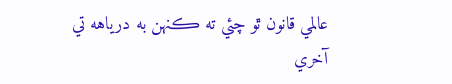عالمي قانون ٿو چئي ته ڪنهن به درياهه تي آخري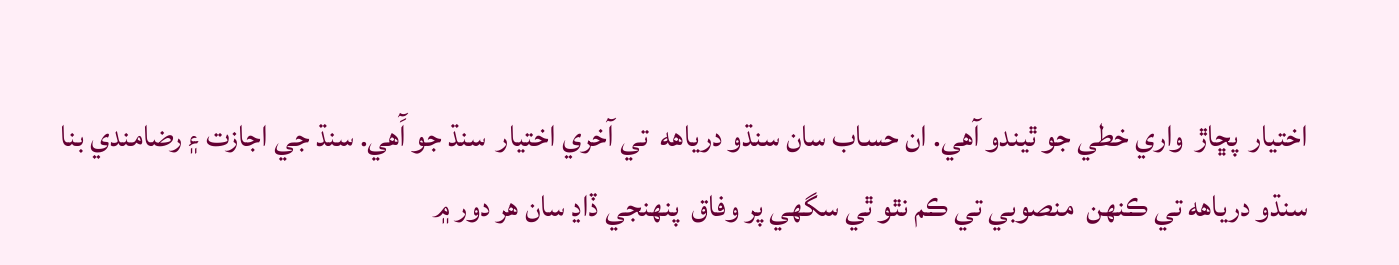اختيار  پڇاڙ  واري خطي جو ٿيندو آهي. ان حساب سان سنڌو درياهه  تي آخري اختيار  سنڌ جو آَهي. سنڌ جي اجازت ۽ رضامندي بنا سنڌو درياهه تي ڪنهن  منصوبي تي ڪم نٿو ٿي سگهي پر وفاق  پنهنجي ڏاڍ سان هر دور ۾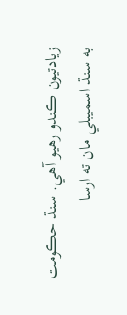زيادتيون ڪندو رهيو آهي. سنڌ حڪومت به سنڌ اسميبلي مان ته ارسا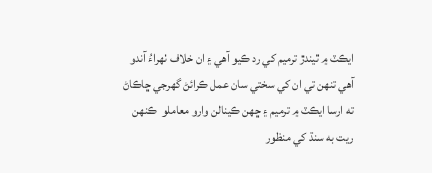ايڪٽ ۾ ٿيندڙ ترميم کي رد ڪيو آهي ۽ ان خلاف ٺهراءُ آندو آهي تنهن تي ان کي سختي سان عمل ڪرائڻ گهرجي ڇاڪاڻ ته ارسا ايڪٽ ۾ ترميم ۽ ڇهن ڪينالن وارو معاملو  ڪنهن ريت به سنڌ کي منظور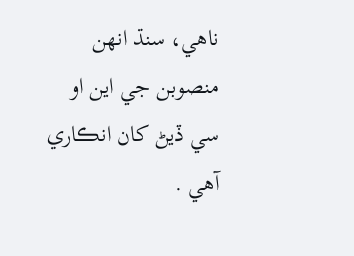ناهي، سنڌ انهن منصوبن جي اين او سي ڏيڻ کان انڪاري آهي .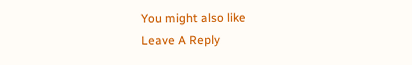You might also like
Leave A Reply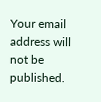Your email address will not be published.